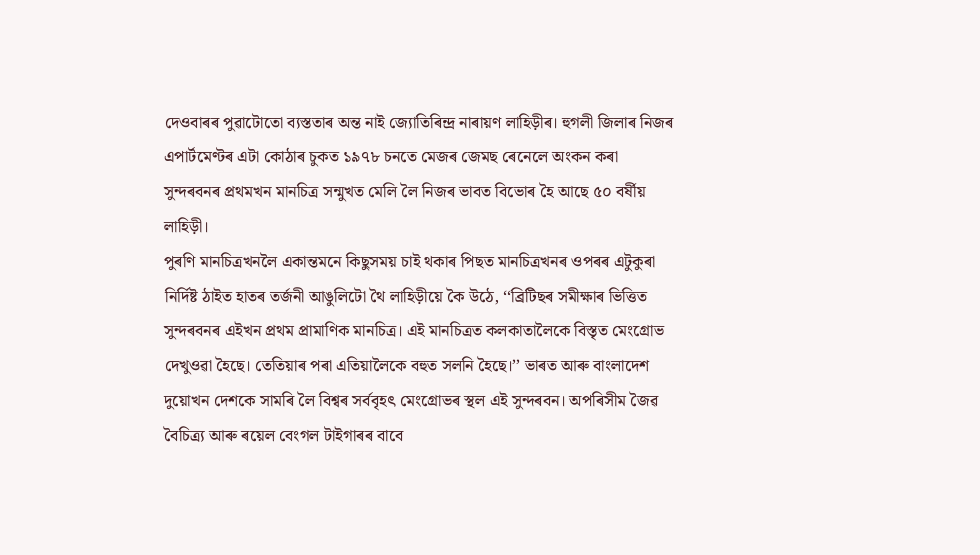দেওবাৰৰ পুৱাটোতো ব্যস্ততাৰ অন্ত নাই জ্যোতিৰিন্দ্ৰ নাৰায়ণ লাহিড়ীৰ। হুগলী জিলাৰ নিজৰ এপাৰ্টমেণ্টৰ এটা কোঠাৰ চুকত ১৯৭৮ চনতে মেজৰ জেমছ ৰেনেলে অংকন কৰা সুন্দৰবনৰ প্ৰথমখন মানচিত্ৰ সন্মুখত মেলি লৈ নিজৰ ভাবত বিভোৰ হৈ আছে ৫০ বৰ্ষীয় লাহিড়ী।
পুৰণি মানচিত্ৰখনলৈ একান্তমনে কিছুসময় চাই থকাৰ পিছত মানচিত্ৰখনৰ ওপৰৰ এটুকুৰা নিৰ্দিষ্ট ঠাইত হাতৰ তৰ্জনী আঙুলিটো থৈ লাহিড়ীয়ে কৈ উঠে, ‘‘ব্ৰিটিছৰ সমীক্ষাৰ ভিত্তিত সুন্দৰবনৰ এইখন প্ৰথম প্ৰামাণিক মানচিত্ৰ। এই মানচিত্ৰত কলকাতালৈকে বিস্তৃত মেংগ্ৰোভ দেখুওৱা হৈছে। তেতিয়াৰ পৰা এতিয়ালৈকে বহুত সলনি হৈছে।’’ ভাৰত আৰু বাংলাদেশ দুয়োখন দেশকে সামৰি লৈ বিশ্বৰ সৰ্ববৃহৎ মেংগ্ৰোভৰ স্থল এই সুন্দৰবন। অপৰিসীম জৈৱ বৈচিত্ৰ্য আৰু ৰয়েল বেংগল টাইগাৰৰ বাবে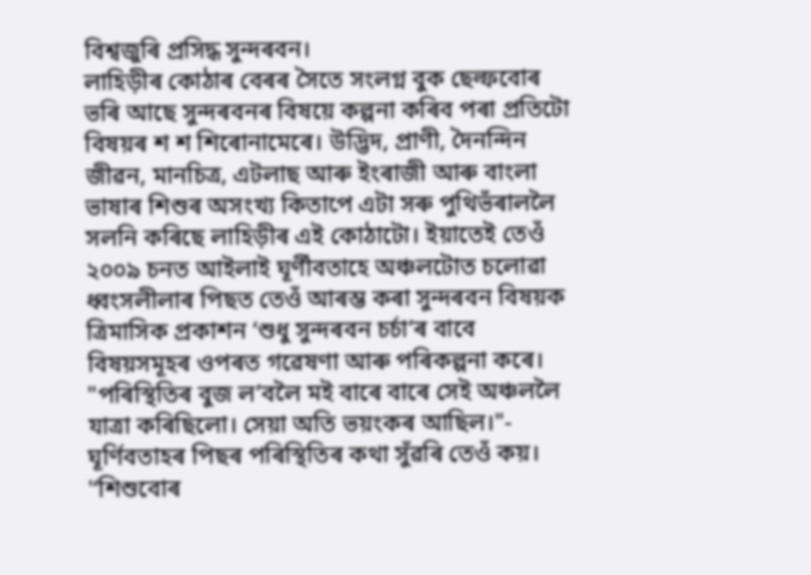বিশ্বজুৰি প্ৰসিদ্ধ সুন্দৰবন।
লাহিড়ীৰ কোঠাৰ বেৰৰ সৈতে সংলগ্ন বুক ছেল্ফবোৰ ভৰি আছে সুন্দৰবনৰ বিষয়ে কল্পনা কৰিব পৰা প্ৰতিটো বিষয়ৰ শ শ শিৰোনামেৰে। উদ্ভিদ, প্ৰাণী, দৈনন্দিন জীৱন, মানচিত্ৰ, এটলাছ আৰু ইংৰাজী আৰু বাংলা ভাষাৰ শিশুৰ অসংখ্য কিতাপে এটা সৰু পুথিভঁৰাললৈ সলনি কৰিছে লাহিড়ীৰ এই কোঠাটো। ইয়াতেই তেওঁ ২০০৯ চনত আইলাই ঘূৰ্ণীবতাহে অঞ্চলটোত চলোৱা ধ্বংসলীলাৰ পিছত তেওঁ আৰম্ভ কৰা সুন্দৰবন বিষয়ক ত্ৰিমাসিক প্ৰকাশন ‘শুধু সুন্দৰবন চৰ্চা’ৰ বাবে বিষয়সমূহৰ ওপৰত গৱেষণা আৰু পৰিকল্পনা কৰে।
"পৰিস্থিতিৰ বুজ ল’বলৈ মই বাৰে বাৰে সেই অঞ্চললৈ যাত্ৰা কৰিছিলো। সেয়া অতি ভয়ংকৰ আছিল।"- ঘূৰ্ণিবতাহৰ পিছৰ পৰিস্থিতিৰ কথা সুঁৱৰি তেওঁ কয়। '‘শিশুবোৰ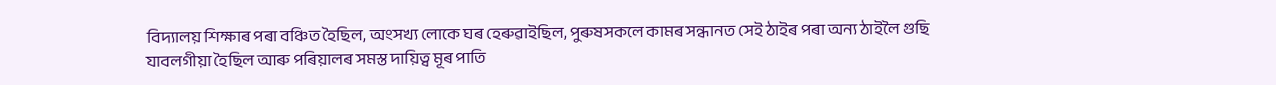বিদ্যালয় শিক্ষাৰ পৰা বঞ্চিত হৈছিল, অংসখ্য লোকে ঘৰ হেৰুৱাইছিল, পুৰুষসকলে কামৰ সন্ধানত সেই ঠাইৰ পৰা অন্য ঠাইলৈ গুছি যাবলগীয়া হৈছিল আৰু পৰিয়ালৰ সমস্ত দায়িত্ব মূৰ পাতি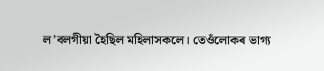ল’বলগীয়া হৈছিল মহিলাসকলে। তেওঁলোকৰ ভাগ্য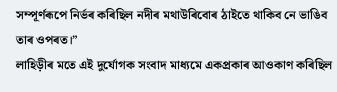সম্পূৰ্ণৰূপে নিৰ্ভৰ কৰিছিল নদীৰ মথাউৰিবোৰ ঠাইতে থাকিব নে ভাঙিব তাৰ ওপৰত।”
লাহিড়ীৰ মতে এই দুৰ্যোগক সংবাদ মাধ্যমে একপ্ৰকাৰ আওকাণ কৰিছিল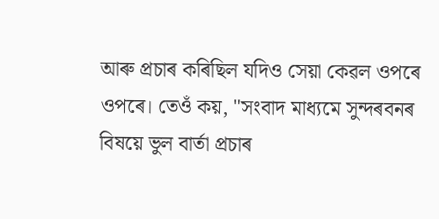আৰু প্ৰচাৰ কৰিছিল যদিও সেয়া কেৱল ওপৰে ওপৰে। তেওঁ কয়, "সংবাদ মাধ্যমে সুন্দৰবনৰ বিষয়ে ভুল বাৰ্তা প্ৰচাৰ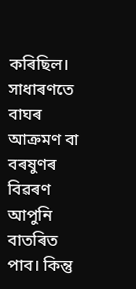কৰিছিল। সাধাৰণতে বাঘৰ আক্ৰমণ বা বৰষুণৰ বিৱৰণ আপুনি বাতৰিত পাব। কিন্তু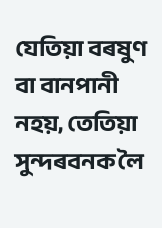যেতিয়া বৰষুণ বা বানপানী নহয়, তেতিয়া সুন্দৰবনক লৈ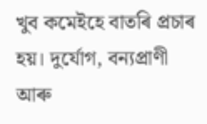খুব কমেইহে বাতৰি প্ৰচাৰ হয়। দুৰ্যোগ, বন্যপ্ৰাণী আৰু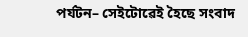পৰ্যটন– সেইটোৱেই হৈছে সংবাদ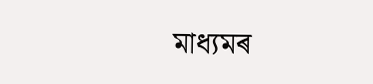মাধ্যমৰ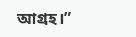আগ্ৰহ।”